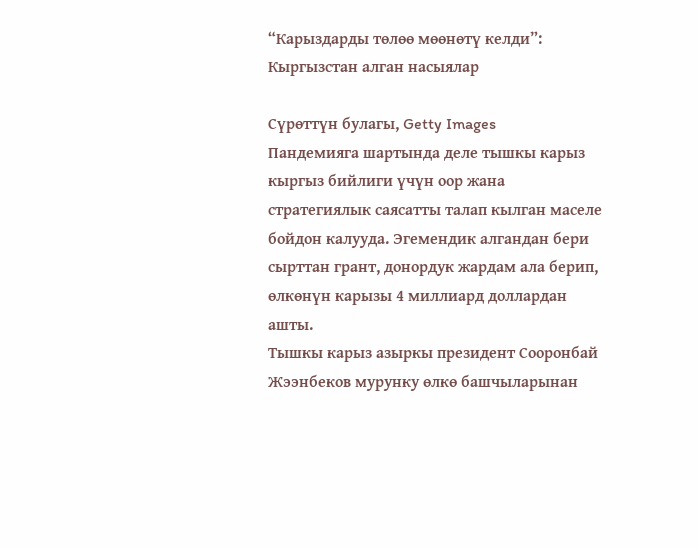“Карыздарды төлөө мөөнөтү келди”: Кыргызстан алган насыялар

Сүрөттүн булагы, Getty Images
Пандемияга шартында деле тышкы карыз кыргыз бийлиги үчүн оор жана стратегиялык саясатты талап кылган маселе бойдон калууда. Эгемендик алгандан бери сырттан грант, донордук жардам ала берип, өлкөнүн карызы 4 миллиард доллардан ашты.
Тышкы карыз азыркы президент Сооронбай Жээнбеков мурунку өлкө башчыларынан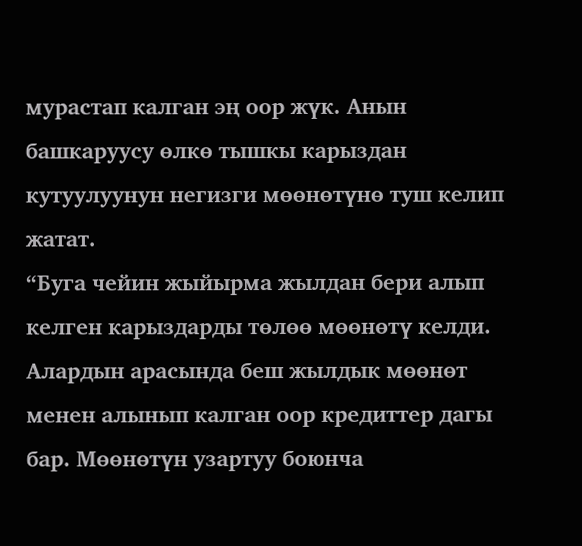мурастап калган эң оор жүк. Анын башкаруусу өлкө тышкы карыздан кутуулуунун негизги мөөнөтүнө туш келип жатат.
“Буга чейин жыйырма жылдан бери алып келген карыздарды төлөө мөөнөтү келди. Алардын арасында беш жылдык мөөнөт менен алынып калган оор кредиттер дагы бар. Мөөнөтүн узартуу боюнча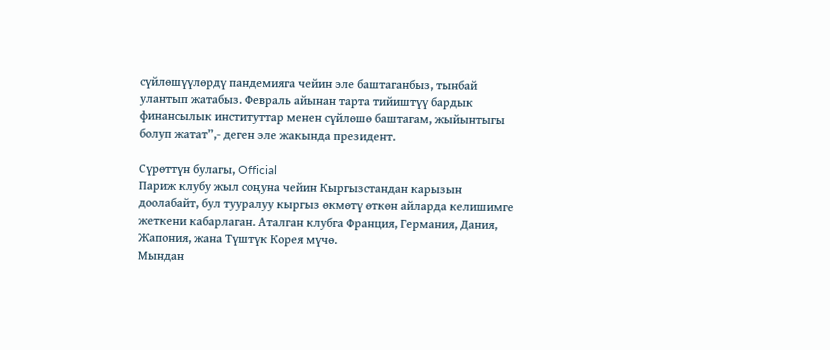сүйлөшүүлөрдү пандемияга чейин эле баштаганбыз, тынбай улантып жатабыз. Февраль айынан тарта тийиштүү бардык финансылык институттар менен сүйлөшө баштагам, жыйынтыгы болуп жатат”,- деген эле жакында президент.

Сүрөттүн булагы, Official
Париж клубу жыл соңуна чейин Кыргызстандан карызын доолабайт, бул тууралуу кыргыз өкмөтү өткөн айларда келишимге жеткени кабарлаган. Аталган клубга Франция, Германия, Дания, Жапония, жана Түштүк Корея мүчө.
Мындан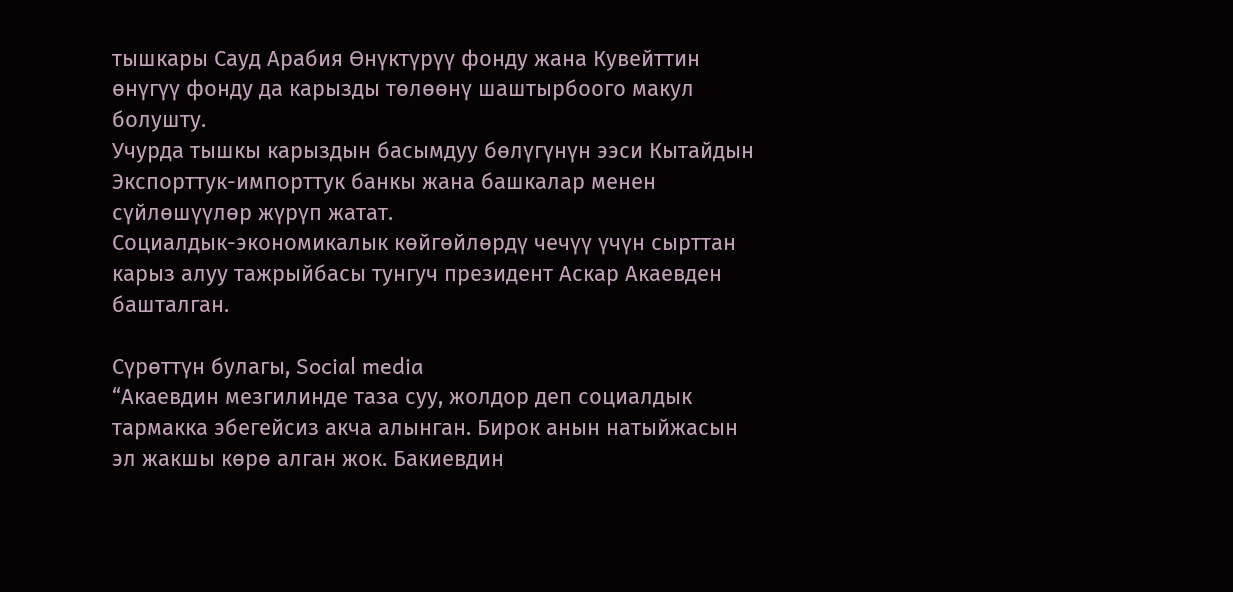тышкары Сауд Арабия Өнүктүрүү фонду жана Кувейттин өнүгүү фонду да карызды төлөөнү шаштырбоого макул болушту.
Учурда тышкы карыздын басымдуу бөлүгүнүн ээси Кытайдын Экспорттук-импорттук банкы жана башкалар менен сүйлөшүүлөр жүрүп жатат.
Социалдык-экономикалык көйгөйлөрдү чечүү үчүн сырттан карыз алуу тажрыйбасы тунгуч президент Аскар Акаевден башталган.

Сүрөттүн булагы, Social media
“Акаевдин мезгилинде таза суу, жолдор деп социалдык тармакка эбегейсиз акча алынган. Бирок анын натыйжасын эл жакшы көрө алган жок. Бакиевдин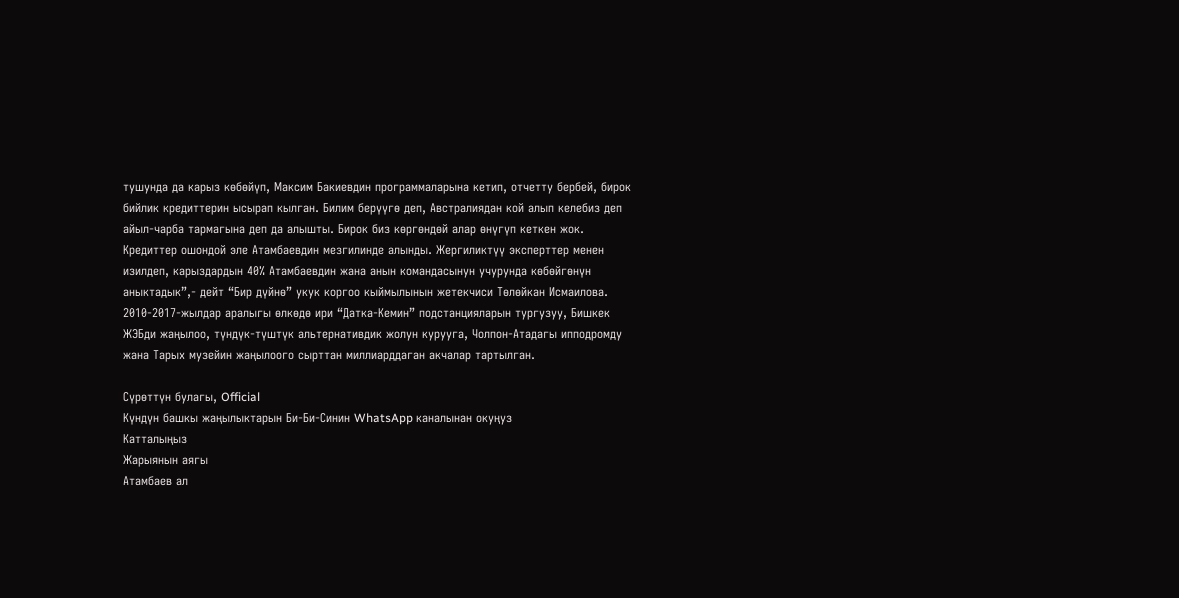тушунда да карыз көбөйүп, Максим Бакиевдин программаларына кетип, отчетту бербей, бирок бийлик кредиттерин ысырап кылган. Билим берүүгө деп, Австралиядан кой алып келебиз деп айыл-чарба тармагына деп да алышты. Бирок биз көргөндөй алар өнүгүп кеткен жок. Кредиттер ошондой эле Атамбаевдин мезгилинде алынды. Жергиликтүү эксперттер менен изилдеп, карыздардын 40% Атамбаевдин жана анын командасынун учурунда көбөйгөнүн аныктадык”,- дейт “Бир дүйнө” укук коргоо кыймылынын жетекчиси Төлөйкан Исмаилова.
2010-2017-жылдар аралыгы өлкөдө ири “Датка-Кемин” подстанцияларын тургузуу, Бишкек ЖЭБди жаңылоо, түндүк-түштүк альтернативдик жолун курууга, Чолпон-Атадагы ипподромду жана Тарых музейин жаңылоого сырттан миллиарддаган акчалар тартылган.

Сүрөттүн булагы, Official
Күндүн башкы жаңылыктарын Би-Би-Синин WhatsApp каналынан окуңуз
Катталыңыз
Жарыянын аягы
Атамбаев ал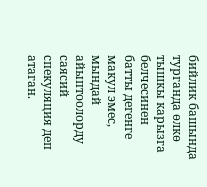бийлик башында турганда өлкө тышкы карызга белчесинен батты дегенге макул эмес, мындай айыптоолорду саясий спекуляция деп атаган.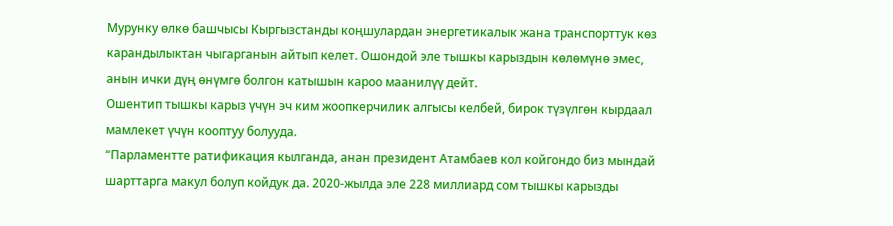Мурунку өлкө башчысы Кыргызстанды коңшулардан энергетикалык жана транспорттук көз карандылыктан чыгарганын айтып келет. Ошондой эле тышкы карыздын көлөмүнө эмес, анын ички дүң өнүмгө болгон катышын кароо маанилүү дейт.
Ошентип тышкы карыз үчүн эч ким жоопкерчилик алгысы келбей, бирок түзүлгөн кырдаал мамлекет үчүн кооптуу болууда.
“Парламентте ратификация кылганда, анан президент Атамбаев кол койгондо биз мындай шарттарга макул болуп койдук да. 2020-жылда эле 228 миллиард сом тышкы карызды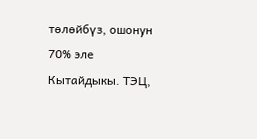төлөйбүз, ошонун 70% эле Кытайдыкы. ТЭЦ,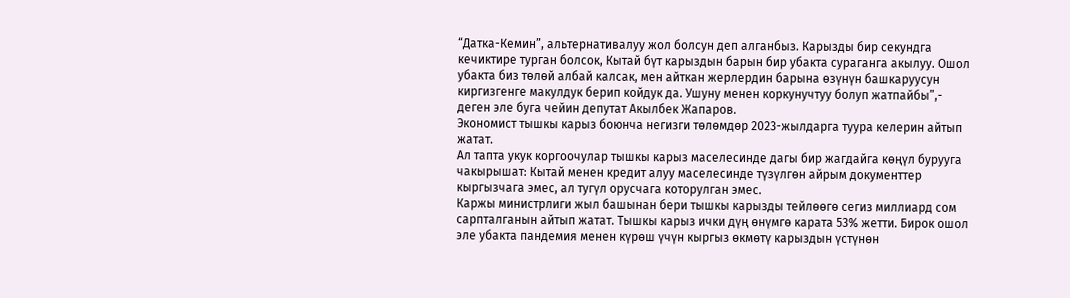“Датка-Кемин”, альтернативалуу жол болсун деп алганбыз. Карызды бир секундга кечиктире турган болсок, Кытай бүт карыздын барын бир убакта сураганга акылуу. Ошол убакта биз төлөй албай калсак, мен айткан жерлердин барына өзүнүн башкаруусун киргизгенге макулдук берип койдук да. Ушуну менен коркунучтуу болуп жатпайбы”,- деген эле буга чейин депутат Акылбек Жапаров.
Экономист тышкы карыз боюнча негизги төлөмдөр 2023-жылдарга туура келерин айтып жатат.
Ал тапта укук коргоочулар тышкы карыз маселесинде дагы бир жагдайга көңүл бурууга чакырышат: Кытай менен кредит алуу маселесинде түзүлгөн айрым документтер кыргызчага эмес, ал тугүл орусчага которулган эмес.
Каржы министрлиги жыл башынан бери тышкы карызды тейлөөгө сегиз миллиард сом сарпталганын айтып жатат. Тышкы карыз ички дүң өнүмгө карата 53% жетти. Бирок ошол эле убакта пандемия менен күрөш үчүн кыргыз өкмөтү карыздын үстүнөн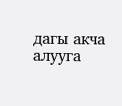дагы акча алууга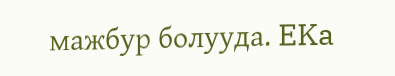мажбур болууда. EKa